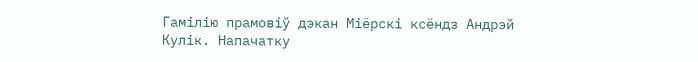Гамілію прамовіў дэкан Міёрскі ксёндз Андрэй Кулік. Напачатку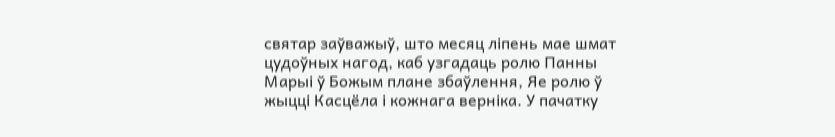святар заўважыў, што месяц ліпень мае шмат цудоўных нагод, каб узгадаць ролю Панны Марыі ў Божым плане збаўлення, Яе ролю ў жыцці Касцёла і кожнага верніка. У пачатку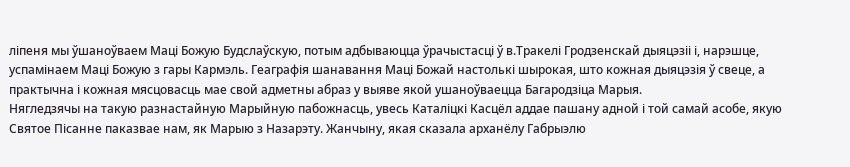ліпеня мы ўшаноўваем Маці Божую Будслаўскую, потым адбываюцца ўрачыстасці ў в.Тракелі Гродзенскай дыяцэзіі і, нарэшце, успамінаем Маці Божую з гары Кармэль. Геаграфія шанавання Маці Божай настолькі шырокая, што кожная дыяцэзія ў свеце, а практычна і кожная мясцовасць мае свой адметны абраз у выяве якой ушаноўваецца Багародзіца Марыя.
Нягледзячы на такую разнастайную Марыйную пабожнасць, увесь Каталіцкі Касцёл аддае пашану адной і той самай асобе, якую Святое Пісанне паказвае нам, як Марыю з Назарэту. Жанчыну, якая сказала арханёлу Габрыэлю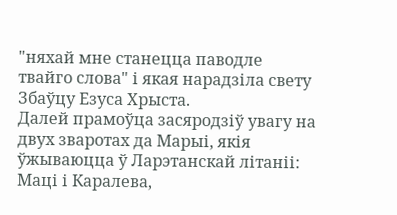"няхай мне станецца паводле твайго слова" і якая нарадзіла свету Збаўцу Езуса Хрыста.
Далей прамоўца засяродзіў увагу на двух зваротах да Марыі, якія ўжываюцца ў Ларэтанскай літаніі: Маці і Каралева,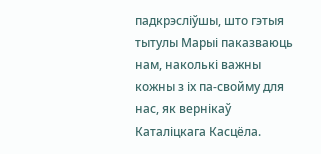падкрэсліўшы, што гэтыя тытулы Марыі паказваюць нам, наколькі важны кожны з іх па-свойму для нас, як вернікаў Каталіцкага Касцёла.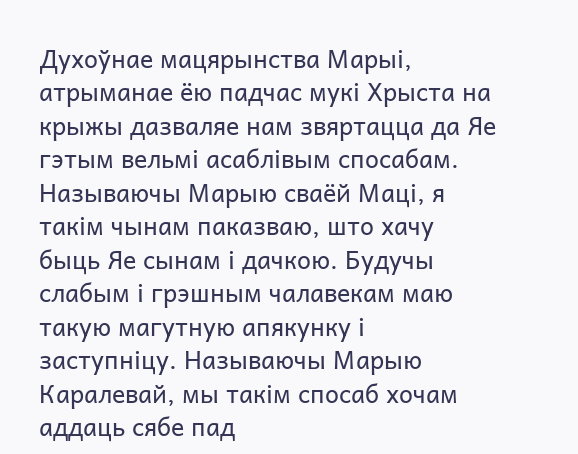Духоўнае мацярынства Марыі, атрыманае ёю падчас мукі Хрыста на крыжы дазваляе нам звяртацца да Яе гэтым вельмі асаблівым спосабам. Называючы Марыю сваёй Маці, я такім чынам паказваю, што хачу быць Яе сынам і дачкою. Будучы слабым і грэшным чалавекам маю такую магутную апякунку і заступніцу. Называючы Марыю Каралевай, мы такім спосаб хочам аддаць сябе пад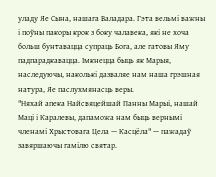уладу Яе Сына, нашага Валадара. Гэта вельмі важны і поўны пакоры крок з боку чалавека, які не хоча больш бунтавацца супраць Бога, але гатовы Яму падпарадкавацца. Імкнецца быць як Марыя, наследуючы, наколькі дазваляе нам наша грэшная натура, Яе паслухмянасць веры.
"Няхай апека Найсвяцейшай Панны Марыі, нашай Маці і Каралевы, дапаможа нам быць вернымі членамі Хрыстовага Цела — Касцёла" — пажадаў завяршаючы гамілю святар.